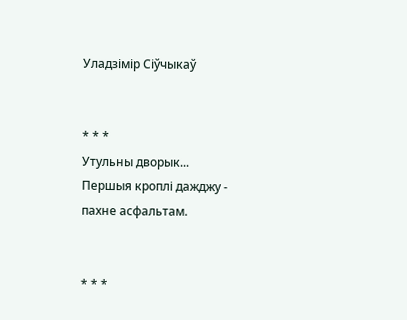Уладзімір Сіўчыкаў


* * *
Утульны дворык...
Першыя кроплі дажджу -
пахне асфальтам.


* * *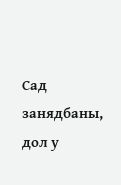Сад занядбаны,
дол у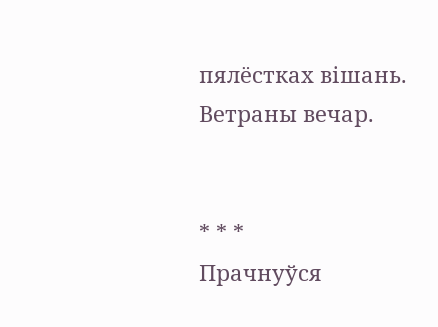пялёстках вішань.
Ветраны вечар.


* * *
Прачнуўся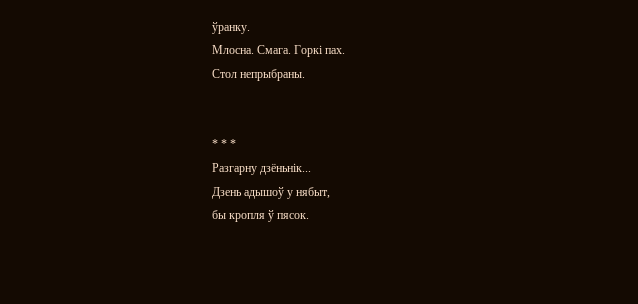ўранку.
Млосна. Смага. Горкі пах.
Стол непрыбраны.


* * *
Разгарну дзёньнік...
Дзень адышоў у нябыт,
бы кропля ў пясок.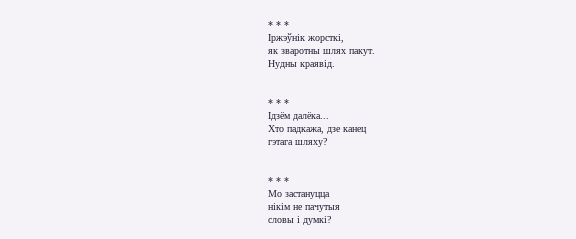* * *
Іржэўнік жорсткі,
як зваротны шлях пакут.
Нудны краявід.


* * *
Ідзём далёка...
Хто падкажа, дзе канец
гэтага шляху?


* * *
Мо застануцца
нікім не пачутыя
словы і думкі?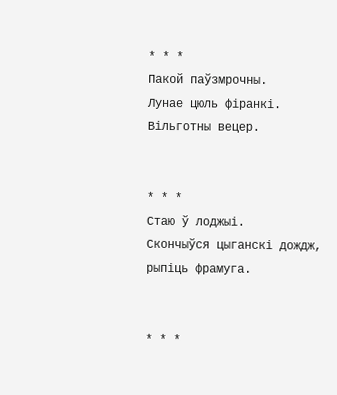* * *
Пакой паўзмрочны.
Лунае цюль фіранкі.
Вільготны вецер.


* * *
Стаю ў лоджыі.
Скончыўся цыганскі дождж,
рыпіць фрамуга.


* * *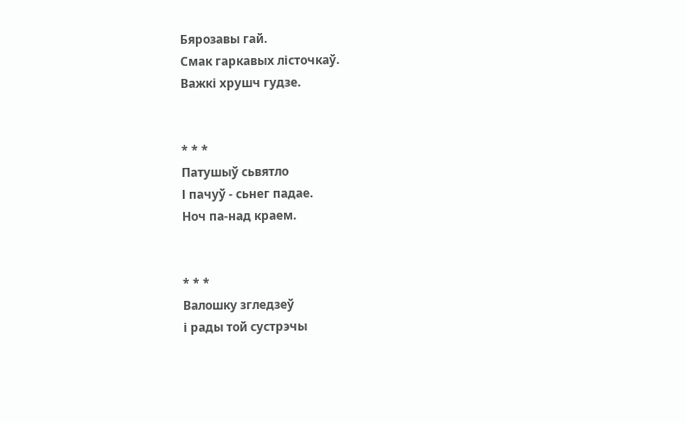Бярозавы гай.
Смак гаркавых лісточкаў.
Важкі хрушч гудзе.


* * *
Патушыў сьвятло
І пачуў - сьнег падае.
Ноч па-над краем.


* * *
Валошку згледзеў
і рады той сустрэчы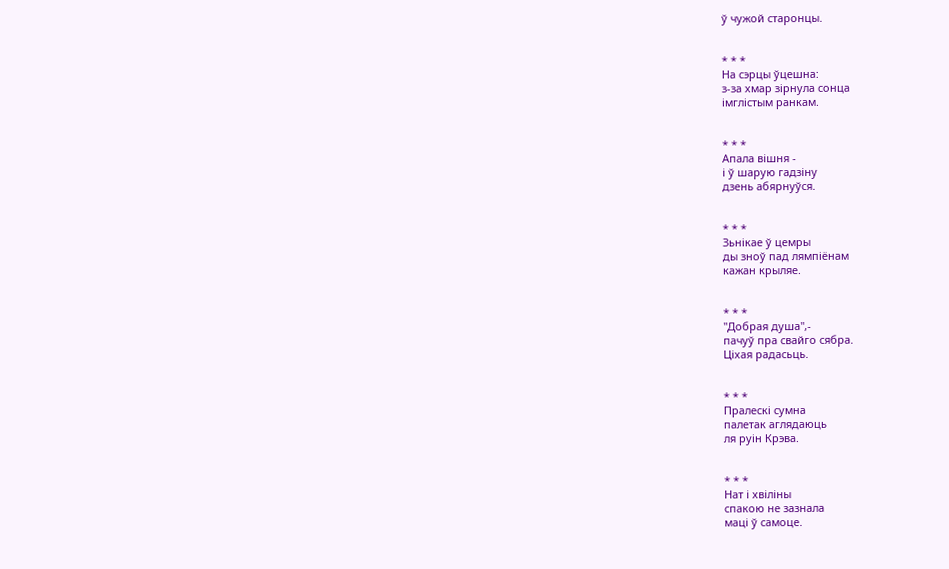ў чужой старонцы.


* * *
На сэрцы ўцешна:
з-за хмар зірнула сонца
імглістым ранкам.


* * *
Апала вішня -
і ў шарую гадзіну
дзень абярнуўся.


* * *
Зьнікае ў цемры
ды зноў пад лямпіёнам
кажан крыляе.


* * *
"Добрая душа",-
пачуў пра свайго сябра.
Ціхая радасьць.


* * *
Пралескі сумна
палетак аглядаюць
ля руін Крэва.


* * *
Нат і хвіліны
спакою не зазнала
маці ў самоце.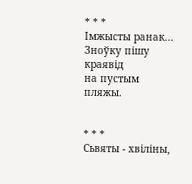* * *
Імжысты ранак...
Зноўку пішу краявід
на пустым пляжы.


* * *
Сьвяты - хвіліны,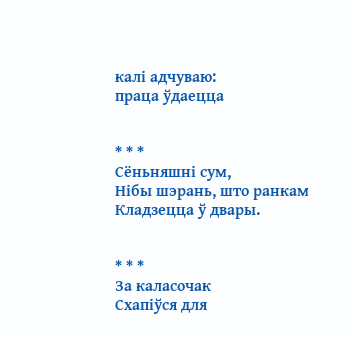калі адчуваю:
праца ўдаецца


* * *
Сёньняшні сум,
Нібы шэрань, што ранкам
Кладзецца ў двары.


* * *
За каласочак
Схапіўся для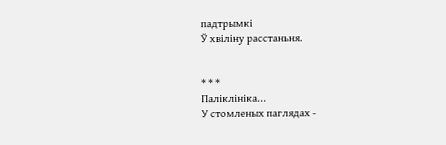падтрымкі
Ў хвіліну расстаньня.


* * *
Паліклініка...
У стомленых паглядах -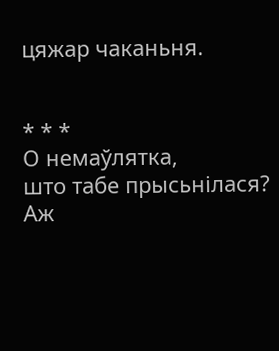цяжар чаканьня.


* * *
О немаўлятка,
што табе прысьнілася?
Аж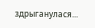здрыганулася...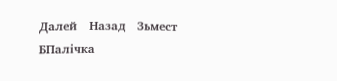Далей   Назад   Зьмест   БПалічка